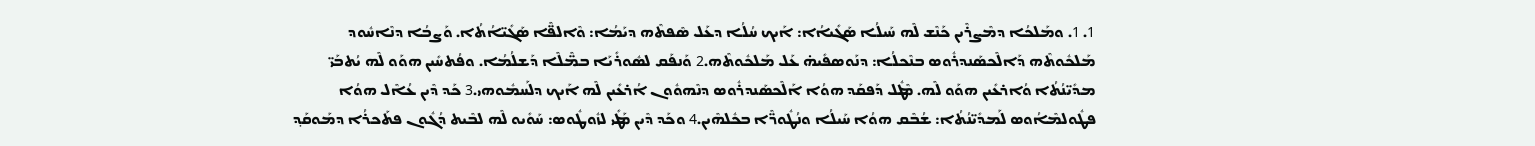1. 1. ܘܡܰܠܟܳܐ ܕܡܶܨܪܶܝܢ ܟܰܢܶܫ ܠܶܗ ܚܰܝܠܳܐ ܣܰܓܺܝܐܳܐ: ܐܰܝܟ ܚܳܠܳܐ ܕܥܰܠ ܣܶܦܬܶܗ ܕܝܰܡܳܐ: ܘܶܐܠܦ̈ܶܐ ܣܰܓܺܝ̈ܐܳܬܳܐ. ܘܰܨܒܳܐ ܕܢܶܐܚܽܘܕ ܡܰܠܟܽܘܬܶܗ ܕܰܐܠܶܟܣܰܢܕܪܽܘܣ ܒܢܶܟܠܳܐ: ܕܢܰܘܣܦܺܝܗ̇ ܥܰܠ ܡܰܠܟܽܘܬܶܗ.2 ܘܰܢܦܰܩ ܠܣܽܘܪܺܝܰܐ ܒܡ̈ܶܠܶܐ ܕܰܫܠܳܡܳܐ. ܘܦܳܬܚܺܝܢ ܗܘܰܘ ܠܶܗ ܝܳܬܒܰܝ̈ ܡܕܺܝ̈ܢܳܬܳܐ ܘܳܐܪܥܺܝܢ ܗܘܰܘ ܠܶܗ. ܡܶܛܽܠ ܕܰܦܩܰܕ ܗܘܳܐ ܐܰܠܶܟܣܰܢܕܪܽܘܣ ܕܢܶܗܘܽܘܢ ܐܳܪܥܺܝܢ ܠܶܗ ܐܰܝܟ ܕܠܰܚܡܽܘܗܝ.3 ܟܰܕ ܕܶܝܢ ܥܳܐܶܠ ܗܘܳܐ ܦܛܽܘܠܡܶܐܳܘܣ ܠܰܡܕܺܝ̈ܢܳܬܳܐ: ܫܳܒܶܩ ܗܘܳܐ ܚܰܝܠܳܐ ܘܢܳܛܽܘܖ̈ܶܐ ܒܟܽܠܗܶܝܢ.4 ܘܟܰܕ ܕܶܝܢ ܡܰܛܺܝ ܠܙܽܘܛܽܘܣ: ܚܰܘܺܝܘ ܠܶܗ ܠܒܶܝܬ ܕܳܓܽܘܢ ܦܬܰܟܪܳܐ ܕܡܰܘܩܰܕ݂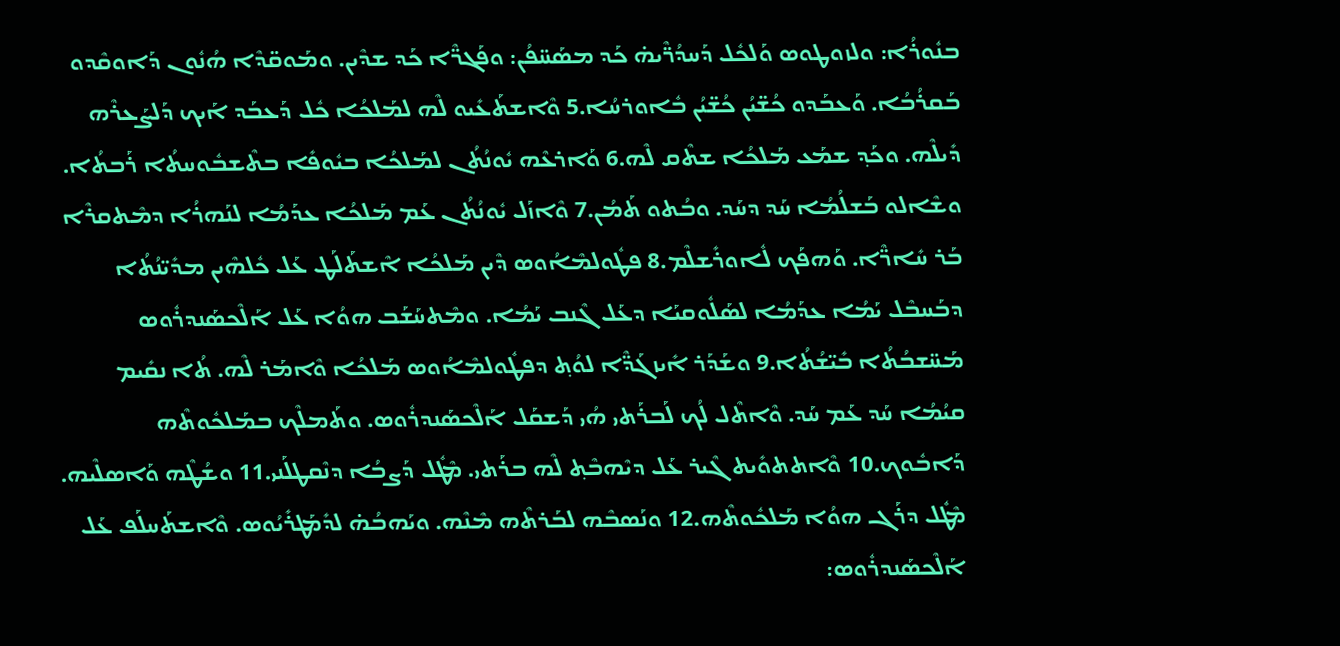ܒܢܽܘܪܳܐ: ܘܠܙܘܛܘܣ ܘܰܠܟܽܠ ܕܰܚܕܳܪ̈ܶܝܗ̇ ܟܰܕ ܡܣܰܚ̈ܦܳܢ: ܘܦܰܓܖ̈ܶܐ ܟܰܕ ܫܕܶܝܢ. ܘܡܰܘܩ̈ܕܶܐ ܗܳܢܽܘܢ ܕܰܐܘܩܶܕܘ ܒܰܩܪܳܒܳܐ. ܘܰܥܒܰܕܘ ܟܳܫ̈ܝܳܢ ܟܳܫ̈ܝܳܢ ܒܽܐܘܪܚܳܐ.5 ܘܶܐܫܬܰܥܺܝܘ ܠܶܗ ܠܡܰܠܟܳܐ ܟܽܠ ܕܰܥܒܰܕ ܐܰܝܟ ܕܰܠܨܰܥܪܶܗ ܕܺܝܠܶܗ. ܘܟܰܕ݂ ܫܡܰܥ ܡܰܠܟܳܐ ܫܬܶܩ ܠܶܗ.6 ܘܰܐܪܥܶܗ ܝܽܘܢܳܬܳܢ ܠܡܰܠܟܳܐ ܒܝܽܘܦܺܐ ܒܬܶܫܒܽܘܚܬܳܐ ܪܰܒܬܳܐ. ܘܫܶܐܠܘ ܒܰܫܠܳܡܳܐ ܚܰܕ ܕܚܰܕ. ܘܒܳܬܘ ܬܰܡܳܢ.7 ܘܶܐܙܰܠ ܝܽܘܢܳܬܳܢ ܥܰܡ ܡܰܠܟܳܐ ܥܕܰܡܳܐ ܠܢܰܗܪܳܐ ܕܡܶܬܩܪܶܐ ܒܰܪ ܚܺܐܖ̈ܶܐ. ܘܰܗܦܰܟ ܠܽܐܘܪܺܫܠܶܡ.8 ܦܛܽܘܠܡܶܐܳܘܣ ܕܶܝܢ ܡܰܠܟܳܐ ܐܶܫܬܰܠܰܛ ܥܰܠ ܟܽܠܗܶܝܢ ܡܕܺܝ̈ܢܳܬܳܐ ܕܒܰܚܒܶܠ ܝܰܡܳܐ ܥܕܰܡܳܐ ܠܣܰܠܽܘܩܝܰܐ ܕܥܰܠ ܓܶܢܒ ܝܰܡܳܐ. ܘܡܶܬܚܰܫܰܒ ܗܘܳܐ ܥܰܠ ܐܰܠܶܟܣܰܢܕܪܽܘܣ ܡܰܚ̈ܫܒܳܬܳܐ ܒܺܝ̈ܫܳܬܳܐ.9 ܘܫܰܕܰܪ ܐܺܝܙܓܰܕ̈ܶܐ ܠܘܳܬ݂ ܕܦܛܽܘܠܡܶܐܳܘܣ ܡܰܠܟܳܐ ܘܶܐܡܰܪ ܠܶܗ. ܬܳܐ ܢܩܺܝܡ ܩܝܳܡܳܐ ܚܰܕ ܥܰܡ ܚܰܕ. ܘܶܐܬܶܠ ܠܳܟ ܠܰܒܪܰܬܝ ܗܳܝ ܕܰܫܩܰܠ ܐܰܠܶܟܣܰܢܕܪܽܘܣ. ܘܬܰܡܠܶܟ ܒܡܰܠܟܽܘܬܶܗ ܕܰܐܒܽܘܟ.10 ܘܶܐܬܬܘܺܝܬ ܓܶܝܪ ܥܰܠ ܕܝܶܗܒܶܬ݂ ܠܶܗ ܒܪܰܬܝ. ܡܶܛܽܠ ܕܰܨܒܳܐ ܕܢܶܩܛܠܰܢܝ.11 ܘܫܳܛܶܗ ܘܰܐܣܠܶܝܗ. ܡܶܛܽܠ ܕܪܰܓ ܗܘܳܐ ܡܰܠܟܽܘܬܶܗ.12 ܘܢܰܣܒܶܗ ܠܒܰܪܬܶܗ ܡܶܢܶܗ. ܘܝܰܗܒܳܗ̇ ܠܕܺܡܰܛܪܺܝܳܘܣ. ܘܶܐܫܬܰܚܠܰܦ ܥܰܠ ܐܰܠܶܟܣܰܢܕܪܽܘܣ: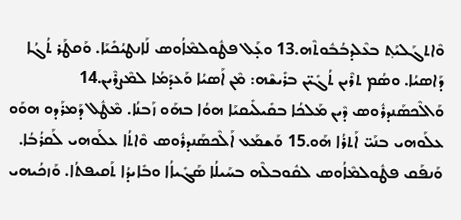ܘܶܐܬܓܰܠܝܰܬ݂ ܒܥܶܠܕܒܳܒܽܘܬܶܗ.13 ܘܥ̣ܰܠ ܦܛܽܘܠܡܶܐܳܘܣ ܠܰܐܢܛܝܳܟܺܝܰܐ. ܘܰܩܛܰܪ ܬܳܓܳܐ ܕܰܐܣܝܳܐ. ܘܣܳܡ ܬܪܶܝܢ ܬܳܓܺܝ̈ܢ ܒܪܺܝܫܶܗ: ܡܶܢ ܐܰܣܝܳܐ ܘܰܥܕܰܡܳܐ ܠܡܶܨܪܶܝܢ.14 ܘܰܐܠܶܟܣܰܢܕܪܽܘܣ ܕܶܝܢ ܡܰܠܟܳܐ ܒܩܺܝܠܺܝܩܝܰܐ ܗܘܳܐ ܒܗܰܘ ܙܰܒܢܳܐ. ܡܶܛܽܠ ܕܰܡܪܰܕܘ ܗܘܰܘ ܥܠܰܘܗܝ ܒܢܰܝ̈ ܐܰܬܪܳܐ ܗܰܘ.15 ܘܰܫܡܰܥ ܐܰܠܶܟܣܰܢܕܪܽܘܣ ܘܶܐܬܳܐ ܥܠܰܘܗܝ ܠܰܩܪܳܒܳܐ. ܘܰܢܦܰܩ ܦܛܽܘܠܡܶܐܳܘܣ ܠܩܽܘܒܠܶܗ ܒܚܰܝܠܳܐ ܣܰܓܺܝܐܳܐ ܘܒܺܐܝܕܳܐ ܬܰܩܝܦܬܳܐ. ܘܰܙܟܳܝܗܝ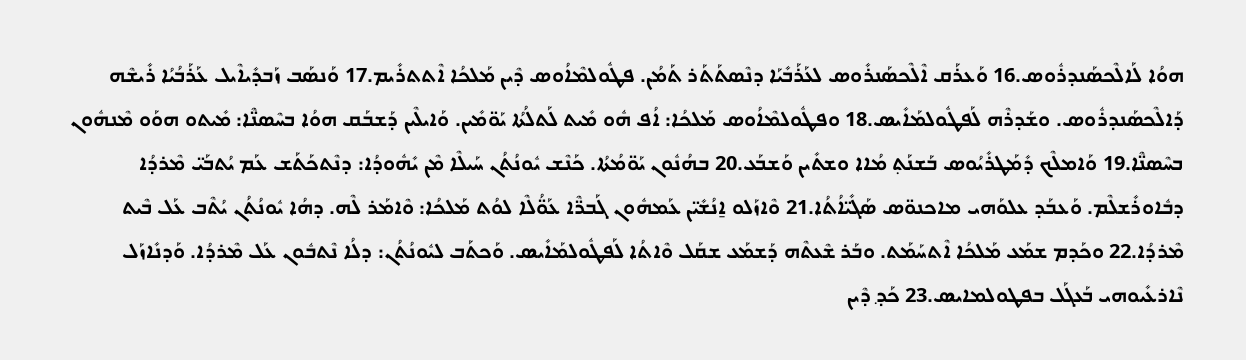ܗܘܳܐ ܠܰܐܠܶܟܣܰܢܕܪܽܘܣ.16 ܘܰܥܪܰܩ ܐܶܠܶܟܣܰܢܪܺܘܣ ܠܥܰܪܰܒܺܝܰܐ ܕܢܶܣܬܰܬܰܪ ܬܰܡܳܢ. ܦܛܽܘܠܡܶܐܳܘܣ ܕܶܝܢ ܡܰܠܟܳܐ ܐܶܬܬܪܺܝܡ.17 ܘܰܢܣܰܒ ܙܰܒܕܺܝܐܶܝܠ ܥܰܪܰܒܳܝܳܐ ܪܺܝܫܶܗ ܕܰܐܠܶܟܣܰܢܕܪܽܘܣ. ܘܫܰܕܪܶܗ ܠܰܦܛܽܘܠܡܰܐܺܝܣ.18 ܘܦܛܽܘܠܡܶܐܳܘܣ ܡܰܠܟܳܐ: ܐܳܦ ܗܽܘ ܡܺܝܬ ܠܰܬܠܳܬܳܐ ܝܰܘ̈ܡܺܝܢ. ܘܰܐܝܠܶܝܢ ܕܰܫܒܰܩ ܗܘܳܐ ܒܚܶܣܢ̈ܶܐ: ܡܺܝܬܘ ܗܘܰܘ ܡܶܢܗܽܘܢ ܒܚܶܣܢ̈ܶܐ.19 ܘܰܐܡܠܶܟ ܕܺܡܰܛܪܺܝܳܘܣ ܒܰܫܢܰܬ݂ ܡܳܐܐ ܘܫܬܺܝܢ ܘܰܫܒܰܥ.20 ܒܗܳܢܽܘܢ ܝܰܘ̈ܡܳܬܳܐ. ܟܰܢܶܫ ܝܽܘܢܳܬܳܢ ܚܰܝܠܶܐ ܡܶܢ ܝܺܗܽܘܕܳܐ: ܕܢܶܬܟܰܬܰܫ ܥܰܡ ܝܳܬܒܰܝ̈ ܡܶܪܕܳܐ ܕܒܽܐܘܪܺܫܠܶܡ. ܘܰܥܒܰܕ ܥܠܘܰܗܝ ܡܐܟܢܘ̈ܣ ܣܰܓܺܝ̈ܐܳܬܳܐ.21 ܘܶܐܙܰܠܘ ܐ̱ܢܳܫܺܝ̈ܢ ܥܰܡܗܽܘܢ ܓܰܒܖ̈ܶܐ ܥܰܘ̈ܳܠܶܐ ܠܘܳܬ ܡܰܠܟܳܐ: ܘܶܐܡܰܪ ܠܶܗ. ܕܗܳܐ ܝܽܘܢܳܬܳܢ ܝܳܬܶܒ ܥܰܠ ܒܶܝܬ ܡܶܪܕܳܐ.22 ܘܟܰܕܡ ܫܡܰܥ ܡܰܠܟܳܐ ܐܶܬܚܰܡܰܬ. ܘܒܰܪ ܫܶܥܬܶܗ ܕܰܫܡܰܥ ܫܩܰܠ ܘܶܐܬܳܐ ܠܰܦܛܽܘܠܡܰܐܺܝܣ. ܘܰܟܬܰܒ ܠܝܽܘܢܳܬܳܢ: ܕܠܳܐ ܢܶܬܒܽܘܢ ܥܰܠ ܡܶܪܕܳܐ. ܘܰܕܢܺܐܙܰܠ ܢܶܐܪܥܺܝܘܗܝ ܒܰܥܓܰܠ ܒܦܛܘܠܡܐܝܣ.23 ܟܰܕ݂ ܕܶܝܢ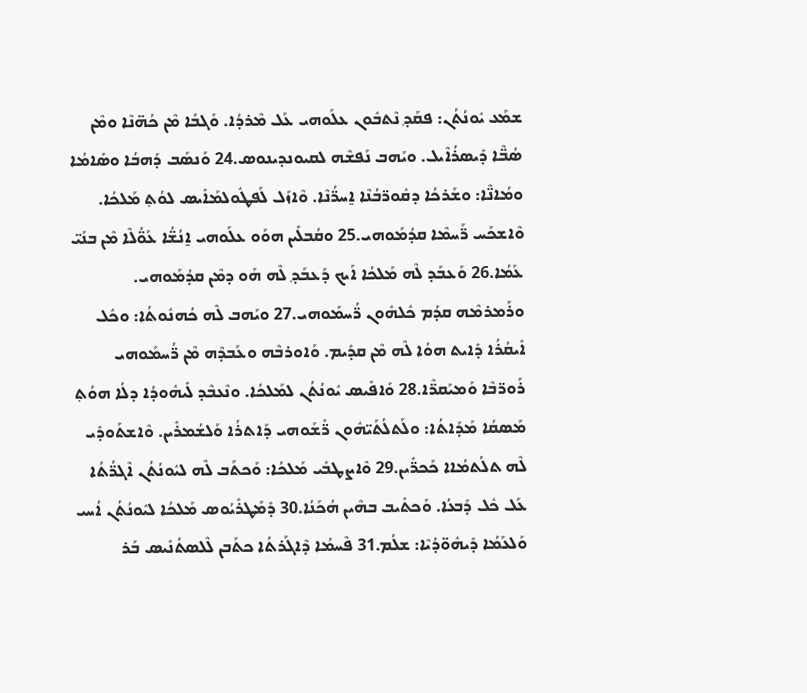ܫܡܰܥ ܝܽܘܢܳܬܳܢ: ܦܩܰܕ݂ ܢܶܬܒܽܘܢ ܥܠܰܘܗܝ ܥܰܠ ܡܶܪܕܳܐ. ܘܰܓܒܳܐ ܡܶܢ ܟܳܗ̈ܢܶܐ ܘܡܶܢ ܣܳܒ̈ܶܐ ܕܺܝܣܪܳܐܶܝܠ. ܘܝܰܗܒ ܢܰܦܫܶܗ ܠܩܝܘܢܕܝܢܘܣ.24 ܘܰܢܣܰܒ ܕܰܗܒܳܐ ܘܣܺܐܡܳܐ ܘܡܳܐܢ̈ܶܐ: ܘܫܰܪܟܳܐ ܕܩܽܘܪ̈ܒܳܢܶܐ ܐ̱ܚܪ̈ܳܢܶܐ. ܘܶܐܙܰܠ ܠܰܦܛܽܘܠܡܰܐܺܝܣ ܠܘܳܬ݂ ܡܰܠܟܳܐ. ܘܶܐܫܟܰܚ ܖ̈ܰܚܡܶܐ ܩܕܳܡܰܘܗܝ.25 ܘܩܳܒܠܺܝܢ ܗܘܰܘ ܥܠܰܘܗܝ ܐ̱ܢܳܫ̈ܳܐ ܥܰܘ̈ܳܠܶܐ ܡܶܢ ܒܢܰܝ̈ ܥܰܡܳܐ.26 ܘܰܥܒܰܕ ܠܶܗ ܡܰܠܟܳܐ ܐܰܝܟ ܕܰܥܒܰܕ݂ ܠܶܗ ܗܰܘ ܕܡܶܢ ܩܕܳܡܰܘܗܝ. ܘܪܰܡܪܡܶܗ ܩܕܳܡ ܟܽܠܗܽܘܢ ܪ̈ܳܚܡܰܘܗܝ.27 ܘܝܰܗܒ ܠܶܗ ܟܳܗܢܽܘܬܳܐ: ܘܟܽܠ ܐܺܝܩܳܪܳܐ ܕܺܐܝܬ ܗܘܳܐ ܠܶܗ ܡܶܢ ܩܕܺܝܡ. ܘܰܐܘܪܒܶܗ ܘܥܰܒܕܶܗ ܡܶܢ ܪ̈ܳܚܡܰܘܗܝ ܪܰܘܪ̈ܒܶܐ ܘܰܡܝܰܩܖ̈ܶܐ.28 ܘܰܐܦܺܝܣ ܝܽܘܢܳܬܳܢ ܠܡܰܠܟܳܐ. ܘܢܶܥܒܶܕ ܠܺܝܗܽܘܕܳܐ ܕܠܳܐ ܗܘܳܬ݂ ܡܰܣܩܳܐ ܡܰܕܰܐܬܳܐ: ܘܠܰܬܠܳܬܰܝ̈ܗܽܘܢ ܪ̈ܺܫܰܘܗܝ ܕܰܐܬܪܳܐ ܘܰܠܫܳܡܪܺܝܢ. ܘܶܐܫܬܰܘܕܺܝ ܠܶܗ ܬܠܳܬܡܳܐܐ ܟܰܟܪ̈ܺܝܢ.29 ܘܶܐܨܛܒܺܝ ܡܰܠܟܳܐ: ܘܰܟܬܰܒ ܠܶܗ ܠܝܽܘܢܳܬܳܢ ܐܶܓܪ̈ܳܬܳܐ ܥܰܠ ܟܽܠ ܕܰܒܥܳܐ. ܘܰܟܬܺܝܒ ܒܗܶܝܢ ܗܳܟܰܢܳܐ.30 ܕܺܡܰܛܪܺܝܳܘܣ ܡܰܠܟܳܐ ܠܝܽܘܢܳܬܳܢ ܐܳܚܝ ܘܰܠܥܰܡܳܐ ܕܺܝܗܽܘ̈ܕܳܝܶܐ: ܫܠܳܡ.31 ܦܶܚܡܳܐ ܕܶܐܓܰܪܬܳܐ ܟܬܰܒܢ ܠܶܠܣܬܳܢܺܝܣ ܒܰܪ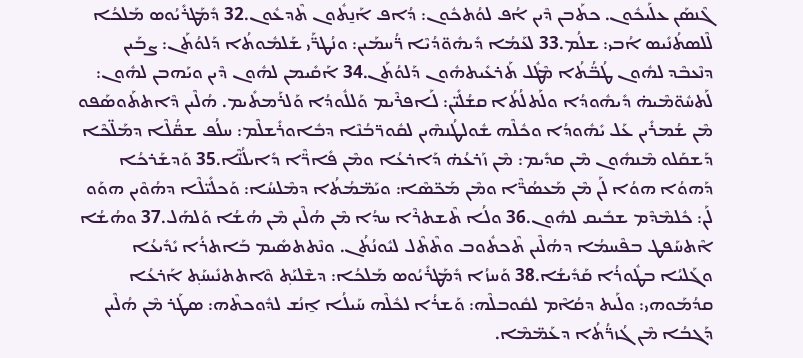ܓܶܢܣܰܢ ܥܠܰܝܟܽܘܢ. ܟܬܰܒܢ ܕܶܝܢ ܐܳܦ ܠܘܳܬܟܽܘܢ: ܕܳܐܦ ܐܰܢ̱ܬܽܘܢ ܬܶܕܥܽܘܢ.32 ܕܺܡܰܛܪܺܝܳܘܣ ܡܰܠܟܳܐ ܠܶܠܣܬܳܢܺܝܣ ܐܳܒܝ: ܫܠܳܡ.33 ܠܥܰܡܳܐ ܕܺܝܗܽܘ̈ܕܳܝܶܐ ܪ̈ܳܚܡܰܝܢ: ܘܢܳܛܖ̈ܰܝ ܫܰܠܡܽܘܬܳܐ ܕܰܠܘܳܬܰܢ: ܨܒܰܝܢ ܕܢܶܥܒܶܕ ܠܗܽܘܢ ܛܳܒ̈ܳܬܳܐ ܡܶܛܽܠ ܬܰܪܥܺܝܬܗܽܘܢ ܕܰܠܘܳܬܰܢ.34 ܐܰܩܺܝܡܢ ܠܗܽܘܢ ܕܶܝܢ ܘܝܰܗܒܢ ܠܗܽܘܢ: ܠܰܬܚܽܘ̈ܡܶܝܗ̇ ܕܺܝܗܽܘܕܳܐ ܘܠܰܬܠܳܬܳܐ ܩܫܳܠܺܝ̈ܢ: ܠܰܐܦܪܶܝܡ ܘܰܠܠܽܘܕܳܐ ܘܰܠܪܰܡܬܺܝܡ. ܗܳܠܶܝܢ ܕܶܐܬܬܰܘܣܰܦܘ ܡܶܢ ܫܳܡܪܺܝܢ ܥܰܠ ܝܺܗܽܘܕܳܐ ܘܟܽܠܶܗ ܫܽܘܠܛܳܢܗܶܝܢ ܠܩܽܘܪ̈ܒܳܢܶܐ ܕܒܽܐܘܪܺܫܠܶܡ: ܚܠܳܦ ܫܩ̈ܳܠܶܐ ܕܡܰܠ̈ܟܶܐ ܕܰܫܩܰܠܘ ܡܶܢܗܽܘܢ ܡܶܢ ܩܕܺܝܡ: ܡܶܢ ܙܰܪܥܳܗ̇ ܕܰܐܪܥܳܐ ܘܡܶܢ ܦܺܐܖ̈ܶܐ ܕܺܐܝܠܳܢ̈ܶܐ.35 ܘܰܕܫܰܪܟܳܐ ܕܰܗܘܳܐ ܗܘܳܐ ܠܰܢ ܡܶܢ ܡܰܥܣܳܖ̈ܶܐ ܘܡܶܢ ܡܰܟ̈ܣܶܐ: ܘܝܰܡ̈ܡܳܬܳܐ ܕܡܶܠܚܳܐ: ܘܰܟܠܺܝ̈ܠܶܐ ܕܗܳܘܶܝܢ ܗܘܰܘ ܠܰܢ: ܟܽܠܡܶܕܶܡ ܫܒܺܝܩ ܠܗܽܘܢ.36 ܘܠܳܐ ܬܶܫܬܪܶܐ ܚܕܳܐ ܡܶܢ ܗܳܠܶܝܢ ܡܶܢ ܗܳܫܳܐ ܘܰܠܗܰܠ.37 ܘܗܳܫܳܐ ܐܶܬܚܰܦܛ ܒܦܶܚܡܳܐ ܕܗܳܠܶܝܢ ܬܶܟܬܽܘܒ ܘܬܶܬܶܠ ܠܝܽܘܢܳܬܳܢ. ܘܢܶܬܬܣܺܝܡ ܒܰܐܬܪܳܐ ܝܺܕܺܝܥܳܐ ܘܓܰܠܝܳܐ ܒܛܽܘܪܳܐ ܩܰܕܺܝܫܳܐ.38 ܘܰܚܙܳܐ ܕܺܡܰܛܪܺܝܳܘܣ ܡܰܠܟܳܐ: ܕܫܶܠܝܰܬ݂ ܘܶܐܬܬܢܺܝܚܰܬ݂ ܐܰܪܥܳܐ ܩܕܳܡܰܘܗܝ: ܘܠܰܝܬ ܕܩܳܐܶܡ ܠܩܽܘܒܠܶܗ: ܘܰܫܪܳܐ ܠܟܽܠܶܗ ܚܰܝܠܳܐ ܐ̱ܢܳܫ ܠܕܽܘܟܬܶܗ: ܣܛܰܪ ܡܶܢ ܗܳܠܶܝܢ ܕܰܓܒܳܐ ܡܶܢ ܓܳܙܪ̈ܳܬܳܐ ܕܥܰܡ̈ܡܶܐ.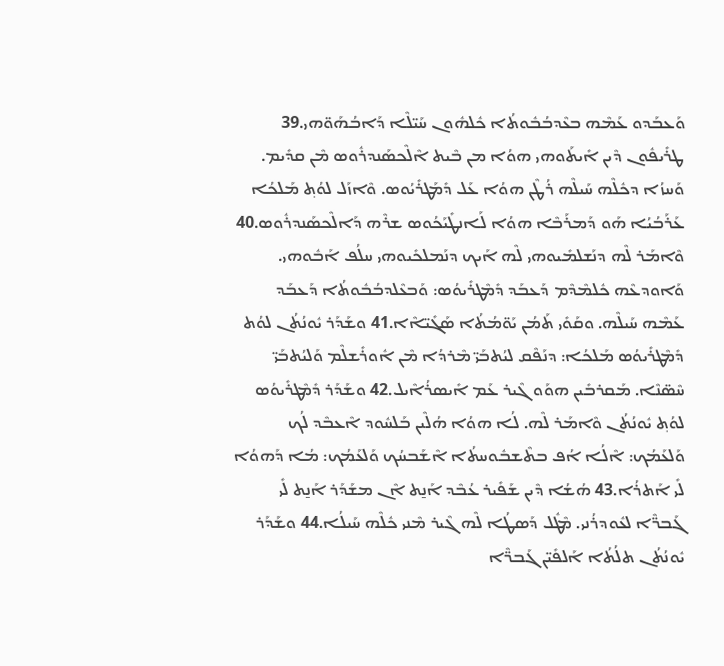ܘܰܥܒܰܕܘ ܥܰܡܶܗ ܒܥܶܕܒܳܒܽܘܬܳܐ ܟܽܠܗܽܘܢ ܚܰܝ̈ܠܶܐ ܕܰܐܒܳܗܰܘ̈ܗܝ.39 ܛܪܺܝܦܽܘܢ ܕܶܝܢ ܐܺܝܬܰܘܗܝ ܗܘܳܐ ܡܢ ܒܶܝܬ ܐܶܠܶܟܣܰܢܕܪܽܘܣ ܡܶܢ ܩܕܺܝܡ. ܘܰܚܙܳܐ ܕܟܽܠܶܗ ܚܰܝܠܶܗ ܪܳܛܶܢ ܗܘܳܐ ܥܰܠ ܕܺܡܰܛܪܺܝܳܘܣ. ܘܶܐܙܰܠ ܠܘܳܬ݂ ܡܰܠܟܳܐ ܥܰܪܰܒܳܝܳܐ ܗܰܘ ܕܰܡܪܰܒܶܐ ܗܘܳܐ ܠܰܐܢܛܺܝܰܟܳܘܣ ܫܪܶܗ ܕܰܐܠܶܟܣܰܢܕܪܽܘܣ.40 ܘܶܐܡܰܪ ܠܶܗ ܕܢܰܫܠܡܺܝܘܗܝ ܠܶܗ ܐܰܝܟ ܕܢܰܡܠܟܺܝܘܗܝ ܚܠܳܦ ܐܰܒܽܘܗܝ. ܘܰܐܘܕܥܶܗ ܟܽܠܡܶܕܶܡ ܕܰܥܒܰܕ ܕܺܡܶܛܪܺܝܘܳܣ: ܘܰܒܥܶܠܕܒܳܒܽܘܬܳܐ ܕܰܥܒܰܕ ܥܰܡܶܗ ܚܰܝܠܶܗ. ܘܩܰܘܺܝ ܬܰܡܳܢ ܝܰܘ̈ܡܳܬܳܐ ܣܰܓܺܝ̈ܐܶܐ.41 ܘܫܰܕܰܪ ܝܽܘܢܳܬܳܢ ܠܘܳܬ ܕܺܡܶܛܪܺܝܘܳܣ ܡܰܠܟܳܐ: ܕܢܰܦܶܩ ܠܝܳܬܒܰܝ̈ ܡܶܪܕܳܐ ܡܶܢ ܐܽܘܪܺܫܠܶܡ ܘܰܠܝܳܬܒܰܝ̈ ܚܶܣ̈ܢܶܐ. ܡܰܩܪܒܺܝܢ ܗܘܰܘ ܓܶܝܪ ܥܰܡ ܐܺܝܣܪܳܐܶܝܠ.42 ܘܫܰܕܰܪ ܕܺܡܶܛܪܺܝܘܳܣ ܠܘܳܬ݂ ܝܽܘܢܳܬܳܢ ܘܶܐܡܰܪ ܠܶܗ. ܠܳܐ ܗܘܳܐ ܗܳܠܶܝܢ ܒܰܠܚܽܘܕ ܐܶܥܒܶܕ ܠܳܟ ܘܰܠܥܰܡܳܟ: ܐܶܠܳܐ ܐܳܦ ܒܬܶܫܒܽܘܚܬܳܐ ܐܶܫܰܒܚܳܟ ܘܰܠܥܰܡܳܟ: ܡܳܐ ܕܰܗܘܳܐ ܠܺܝ ܐܰܬܪܳܐ.43 ܗܳܫܳܐ ܕܶܝܢ ܫܰܦܺܝܪ ܥܳܒܶܕ ܐܰܢ̱ܬ ܐܶܢ ܡܫܰܕܰܪ ܐܰܢ̱ܬ ܠܺܝ ܓܰܒܖ̈ܶܐ ܠܥܽܘܕܪܳܢܝ. ܡܶܛܽܠ ܕܰܣܛܳܐ ܠܶܗ ܓܶܝܪ ܡܶܢܝ ܟܽܠܶܗ ܚܰܝܠܳܐ.44 ܘܫܰܕܰܪ ܝܽܘܢܳܬܳܢ ܬܠܳܬܳܐ ܐܰܠܦܺܝ̈ܢ ܓܰܒܖ̈ܶܐ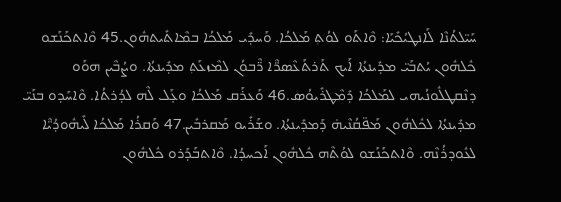ܚܰܝ̈ܠܬܳܢܶܐ ܠܰܐܢܛܝܳܟܺܝܰܐ: ܘܶܐܬܰܘ ܠܘܳܬ݂ ܡܰܠܟܳܐ. ܘܰܚܕܺܝ ܡܰܠܟܳܐ ܒܡܶܐܬܺܝܬܗܽܘܢ.45 ܘܶܐܬܟܰܢܰܫܘ ܟܽܠܗܽܘܢ ܝܳܬܒܰܝ̈ ܡܕܺܝܢܬܳܐ ܐܰܝܟ ܬܰܪܬܰܥܶܣܖ̈ܶܐ ܪ̈ܶܒܘܳܢ ܠܡܶܙܥܰܬ݂ ܡܕܺܝܢܬܳܐ. ܘܨܳܒܶܝܢ ܗܘܰܘ ܕܢܶܩܛܠܽܘܢܳܝܗܝ ܠܡܰܠܟܳܐ ܕܺܡܶܛܪܺܝܘܳܣ.46 ܘܰܥܪܰܩ ܡܰܠܟܳܐ ܘܥ̣ܰܠ ܠܶܗ ܠܕܳܪܬܳܐ. ܘܶܐܚܰܕܘ ܒܢܰܝ̈ ܡܕܺܝܢܬܳܐ ܠܟܽܠܗܽܘܢ ܡܰܦ̈ܩܳܢܶܝܗ̇ ܕܰܡܕܺܝܢܬܳܐ. ܘܫܰܪܺܝܘ ܡܰܩܪܒܺܝܢ.47 ܘܰܩܪܳܐ ܡܰܠܟܳܐ ܠܺܝܗܽܘܕܳܝ̈ܶܐ ܠܥܽܘܕܪܳܢܶܗ. ܘܶܐܬܟܰܢܰܫܘ ܠܘܳܬܶܗ ܟܽܠܗܽܘܢ ܐܰܟܚܕܳܐ. ܘܶܐܬܒܰܕܰܪܘ ܟܽܠܗܽܘܢ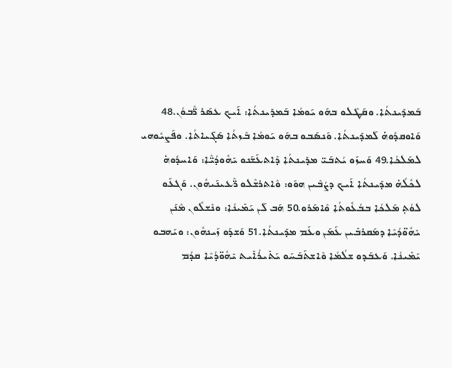ܒܰܡܕܺܝܢܬܳܐ. ܘܩܰܛܶܠܘ ܒܗܰܘ ܝܰܘܡܳܐ ܒܰܡܕܺܝܢܬܳܐ: ܐܰܝܟ ܥܣܰܪ ܪ̈ܶܒܘܳܢ.48 ܘܰܐܘܩܕܽܘܗ̇ ܠܰܡܕܺܝܢܬܳܐ. ܘܰܢܣܰܒܘ ܒܗܰܘ ܝܰܘܡܳܐ ܒܶܙܬܳܐ ܣܰܓܺܝܐܬܳܐ. ܘܦܰܨܝܽܘܗܝ ܠܡܰܠܟܳܐ.49 ܘܰܚܙܰܘ ܝܳܬܒܰܝ̈ ܡܕܺܝܢܬܳܐ ܕܶܐܬܥܰܫܰܢܘ ܝܺܗܽܘܕܳܝ̈ܶܐ: ܘܰܐܚܕܽܘܗ̇ ܠܟܽܠܳܗ̇ ܡܕܺܝܢܬܳܐ ܐܰܝܟ ܕܨܳܒܶܝܢ ܗܘܰܘ: ܘܶܐܬܪܫܶܠܘ ܪ̈ܶܥܝܢܰܝܗܽܘܢ. ܘܰܓܥܰܘ ܠܘܳܬ݂ ܡܰܠܟܳܐ ܒܒܳܥܽܘܬܳܐ ܘܶܐܡܰܪܘ.50 ܗܰܒ ܠܰܢ ܝܰܡܺܝܢܳܐ: ܘܢܶܫܠܽܘܢ ܡܶܢܰܢ ܝܺܗܽܘ̈ܕܳܝܶܐ ܕܡܰܩܪܒܺܝܢ ܥܰܡܰܢ ܘܥܰܡ ܡܕܺܝܢܬܳܐ.51 ܘܰܫܕܰܘ ܙܰܝܢܗܽܘܢ: ܘܝܰܗܒܘ ܝܰܡܺܝܢܳܐ. ܘܰܥܒܰܕܘ ܫܠܳܡܳܐ ܘܶܐܫܬܰܒܰܚܰܘ ܝܰܬܺܝܪܳܐܺܝܬ ܝܺܗܽܘ̈ܕܳܝܶܐ ܩܕܳܡ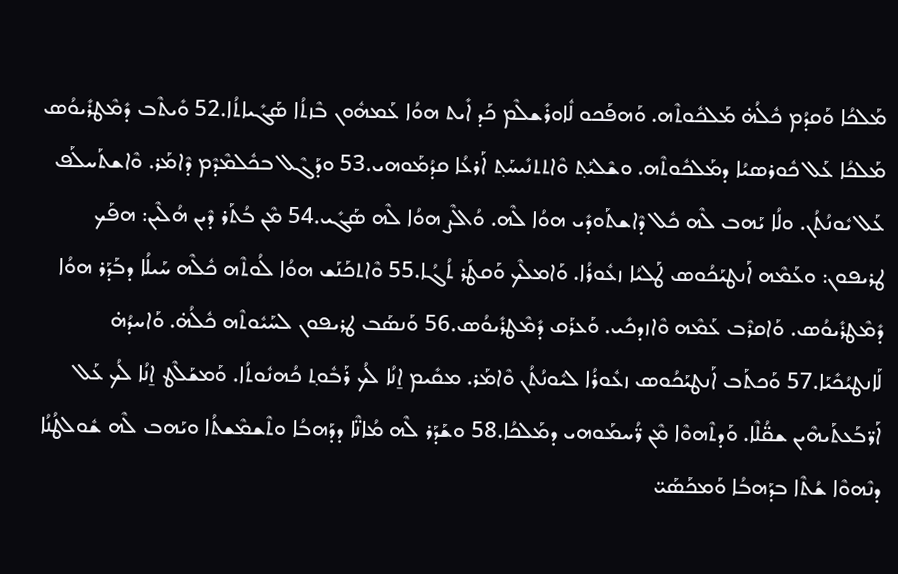ܡܰܠܟܳܐ ܘܰܩܕܳܡ ܟܽܠܳܗ̇ ܡܰܠܟܽܘܬܶܗ. ܘܰܗܦܰܟܘ ܠܽܐܘܪܺܫܠܶܡ ܟܰܕ ܐܺܝܬ ܗܘܳܐ ܥܰܡܗܽܘܢ ܒܶܙܬܳܐ ܣܰܓܺܝܐܬܳܐ.52 ܘܺܝܬܶܒ ܕܺܡܶܛܪܺܝܘܳܣ ܡܰܠܟܳܐ ܥܰܠ ܟܽܘܪܣܝܳܐ ܕܡܰܠܟܽܘܬܶܗ. ܘܫܶܠܝܰܬ݂ ܘܶܐܬܬܢܺܝܚܰܬ݂ ܐܰܪܥܳܐ ܩܕܳܡܰܘܗܝ.53 ܘܕܰܓܶܠ ܒܟܽܠܡܶܕܶܡ ܕܶܐܡܰܪ. ܘܶܐܫܬܰܚܠܰܦ ܥܰܠ ܝܽܘܢܳܬܳܢ. ܘܠܳܐ ܝܰܗܒ ܠܶܗ ܟܽܠ ܕܶܐܫܬܰܘܕܺܝ ܗܘܳܐ ܠܶܗ. ܘܳܐܠܶܨ ܗܘܳܐ ܠܶܗ ܣܰܓܺܝ.54 ܡܶܢ ܒܳܬܰܪ ܕܶܝܢ ܗܳܠܶܝܢ: ܗܦܰܟ ܛܪܝܦܘܢ: ܘܥܰܡܶܗ ܐܰܢܛܝܰܟܳܘܣ ܛܰܠܝܳܐ ܙܥܽܘܪܳܐ. ܘܰܐܡܠܶܟ ܘܰܩܛܰܪ ܬܳܓܳܐ.55 ܘܶܐܬܟܰܢܰܫ ܗܘܳܐ ܠܳܘܬܶܗ ܟܽܠܶܗ ܚܰܝܠܳܐ ܕܒܰܕܰܪ ܗܘܳܐ ܕܺܡܶܛܪܺܝܘܳܣ. ܘܰܐܩܪܶܒ ܥܰܡܶܗ ܘܶܐܙܕܟܺܝ. ܘܰܥܪܰܩ ܕܺܡܶܛܪܺܝܘܳܣ.56 ܘܰܢܣܰܒ ܛܪܝܦܘܢ ܠܚܰܝܽܘܬܶܗ ܟܽܠܳܗ̇. ܘܰܐܚܕܳܗ̇ ܠܰܐܢܛܝܳܟܺܝܰܐ.57 ܘܰܟܬܰܒ ܐܰܢܛܝܰܟܳܘܣ ܙܥܽܘܪܳܐ ܠܝܽܘܢܳܬܳܢ ܘܶܐܡܰܪ. ܡܩܺܝܡ ܐ̱ܢܳܐ ܠܳܟ ܪܰܒܽܘܬ݂ ܟܳܗܢܽܘܬܳܐ. ܘܰܡܫܰܠܶܛ ܐ̱ܢܳܐ ܠܳܟ ܥܰܠ ܐܰܪ̈ܒܰܥܬܰܝܗܶܝܢ ܫܩ̈ܳܠܶܐ. ܘܰܕܬܶܗܘܶܐ ܡܶܢ ܪ̈ܳܚܡܰܘܗܝ ܕܡܰܠܟܳܐ.58 ܘܫܰܕܰܪ ܠܶܗ ܡܳܐܢ̈ܶܐ ܕܕܰܗܒܳܐ ܘܬܶܫܡܶܫܬܳܐ ܘܝܰܗܒ ܠܶܗ ܫܽܘܠܛܳܢܳܐ ܕܢܶܗܘܶܐ ܫܳܬܶܐ ܒܕܰܗܒܳܐ ܘܰܡܟܰܣܰܝ̈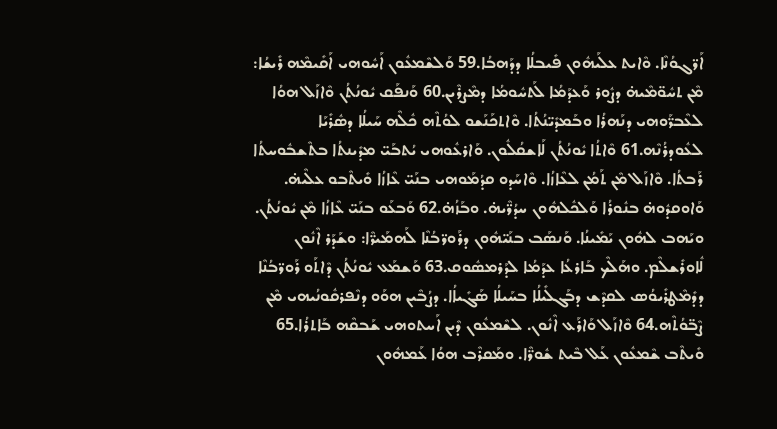ܐܰܪ̈ܓܘܳܢܶܐ. ܘܶܐܝܬ ܥܠܰܝܗܽܘܢ ܦܺܝܒܠܳܐ ܕܕܰܗܒܳܐ.59 ܘܰܠܫܶܡܥܽܘܢ ܐܰܚܽܘܗܝ ܐܰܩܺܝܡܶܗ ܪܺܝܫܳܐ: ܡܶܢ ܬܚܽܘ̈ܡܶܝܗ̇ ܕܨܽܘܪ ܘܰܥܕܰܡܳܐ ܠܰܬܚܽܘܡܳܐ ܕܡܶܨܪܶܝܢ.60 ܘܰܢܦܰܩ ܝܽܘܢܳܬܳܢ ܘܶܐܙܰܠ ܗܘܳܐ ܠܥܶܒܖ̈ܰܘܗܝ ܕܢܰܗܪܳܐ ܘܒܰܡܕܺܝ̈ܢܳܬܳܐ. ܘܶܐܬܟܰܢܰܫܘ ܠܘܳܬܶܗ ܟܽܠܶܗ ܚܰܝܠܳܐ ܕܣܽܪܺܝܰܐ ܠܥܽܘܕܪܳܢܶܗ.61 ܘܶܐܬܳܐ ܝܽܘܢܳܬܳܢ ܠܰܐܫܩܳܠܽܘܢ. ܘܰܐܪܥܽܘܗܝ ܝܳܬܒܰܝ̈ ܡܕܺܝܢܬܳܐ ܒܬܶܫܒܽܘܚܬܳܐ ܪܰܒܬܳܐ. ܘܶܐܙܰܠ ܡܶܢ ܬܰܡܳܢ ܠܥܶܐܙܳܐ. ܘܶܐܚܰܕܘ ܩܕܳܡܰܘܗܝ ܒܢܰܝ̈ ܥܶܐܙܳܐ ܘܺܝܬܶܒܘ ܥܠܶܝܗ̇. ܘܰܐܘܩܕܽܘܗ̇ ܒܢܽܘܪܳܐ ܘܰܠܟܽܠܗܽܘܢ ܚܕܳܪ̈ܶܝܗ̇. ܘܒܰܙܳܗ̇.62 ܘܰܒܥܰܘ ܒܢܰܝ̈ ܥܶܐܙܳܐ ܡܶܢ ܝܽܘܢܳܬܳܢ. ܘܝܰܗܒ ܠܗܽܘܢ ܝܰܡܺܝܢܳܐ. ܘܰܢܣܰܒ ܒܢܰܝ̈ܗܽܘܢ ܕܪܰܘܪ̈ܒܳܢܶܐ ܠܰܗܡܰܝܖ̈ܶܐ: ܘܫܰܕܰܪ ܐܶܢܽܘܢ ܠܽܐܘܪܺܫܠܶܡ. ܘܗܰܠܶܟ ܒܰܐܪܥܳܐ ܥܕܰܡܳܐ ܠܕܰܪܡܣܽܘܩ.63 ܘܰܫܡܰܥ ܝܽܘܢܳܬܳܢ ܕܶܐܬܰܘ ܪܰܘܪ̈ܒܳܢܶܐ ܕܕܺܡܶܛܪܺܝܘܳܣ ܠܩܕܶܫ ܕܒܰܓܠܺܝܠܳܐ ܒܚܰܝܠܳܐ ܣܰܓܺܝܐܳܐ. ܕܨܳܒܶܝܢ ܗܘܰܘ ܕܢܶܦܪܩܽܘܢܳܝܗܝ ܡܶܢ ܨܶܒ̈ܘܳܬܶܗ.64 ܘܶܐܙܰܠ ܘܰܐܪܰܥ ܐܶܢܽܘܢ. ܠܫܶܡܥܽܘܢ ܕܶܝܢ ܐܰܚܬܘܗܝ ܫܰܒܩܶܗ ܒܰܐܬܪܳܐ.65 ܘܺܝܬܶܒ ܫܶܡܥܽܘܢ ܥܰܠ ܒܶܝܬ ܫܽܘܖ̈ܶܐ. ܘܡܰܩܪܶܒ ܗܘܳܐ ܥܰܡܗܽܘܢ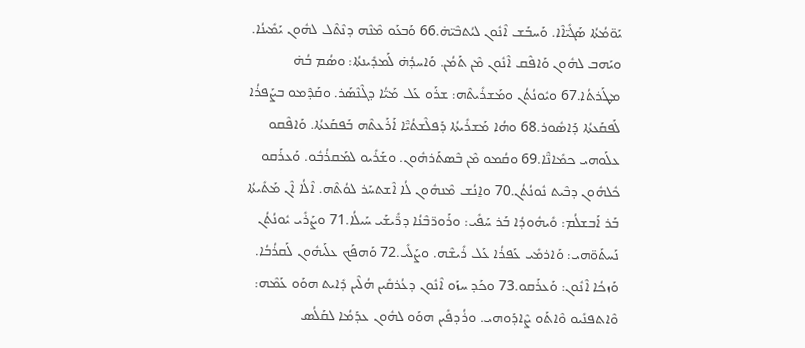ܝܰܘ̈ܡܳܬܳܐ ܣܰܓܺܝ̈ܐܶܐ. ܘܰܚܒܰܫ ܐܶܢܽܘܢ ܠܝܳܬܒܶܝ̈ܗ̇.66 ܘܰܒܥܰܘ ܡܶܢܶܗ ܕܢܶܬܶܠ ܠܗܽܘܢ ܝܰܡܺܝܢܳܐ. ܘܝܰܗܒ ܠܗܽܘܢ ܘܰܐܦܶܩ ܐܶܢܽܘܢ ܡܶܢ ܬܰܡܳܢ. ܘܰܐܚܕܳܗ̇ ܠܰܡܕܺܝܢܬܳܐ: ܘܣܳܡ ܒܳܗ̇ ܡܛܰܪܬܳܐ.67 ܘܝܽܘܢܳܬܳܢ ܘܡܰܫܪܺܝܬܶܗ: ܫܪܰܘ ܥܰܠ ܡܰܝ̈ܳܐ ܕܓܶܢܶܣܰܪ. ܘܩܰܕܶܡܘ ܒܨܰܦܪܳܐ ܠܰܦܩܰܥܬܳܐ ܕܰܐܣܽܘܪ.68 ܘܗܳܐ ܡܰܫܪܺܝܬܳܐ ܕܰܦܠܶܫܬܳܝ̈ܶܐ ܐܰܪܰܥܬܶܗ ܒܰܦܩܰܥܬܳܐ. ܘܰܐܦܶܩܘ ܥܠܰܘܗܝ ܟܡܺܐܢ̈ܶܐ.69 ܘܩܳܡܘ ܡܶܢ ܒܶܣܬܰܪܗܽܘܢ. ܘܫܰܪܺܝܘ ܠܡܰܩܪܳܒܽܘ. ܘܰܥܪܰܩܘ ܟܽܠܗܽܘܢ ܕܒܶܝܬ ܢܽܘܢܳܬܳܢ.70 ܘܐ̱ܢܳܫ ܡܶܢܗܽܘܢ ܠܳܐ ܐܶܫܬܚܰܪ ܠܘܳܬܶܗ. ܐܶܠܳܐ ܐܶܢ ܡܰܬܺܝܬܳܐ ܒܰܪ ܐܰܒܫܠܳܡ: ܘܺܝܗܽܘܕܳܐ ܒܰܪ ܚܰܦܺܝ: ܘܪܰܘܪ̈ܒܶܢܳܐ ܕܪ̈ܺܝܫܰܝ ܚܰܝܠܳܐ.71 ܘܨܰܪܺܝ ܝܽܘܢܳܬܳܢ ܢܰܚܬܰܘ̈ܗܝ: ܘܰܐܪܡܺܝ ܥܰܦܪܳܐ ܥܰܠ ܪܺܝܫܶܗ. ܘܨܰܠܺܝ.72 ܘܰܗܦܰܟ ܥܠܰܝܗܽܘܢ ܠܰܩܪܳܒܳܐ. ܘܰܙܟܳܐ ܐܶܢܽܘܢ: ܘܰܥܪܰܩܘ.73 ܘܟܰܕ ܚܙܰܘ ܐܶܢܽܘܢ ܕܥܳܪܩܺܝܢ ܗܳܠܶܝܢ ܕܺܐܝܬ ܗܘܰܘ ܥܰܡܶܗ: ܘܶܐܬܦܢܺܝܘ ܘܶܐܬܰܘ ܨܶܐܕܰܘܗܝ. ܘܪܳܕܦܺܝܢ ܗܘܰܘ ܠܗܽܘܢ ܥܕܰܡܳܐ ܠܩܰܠܳܣ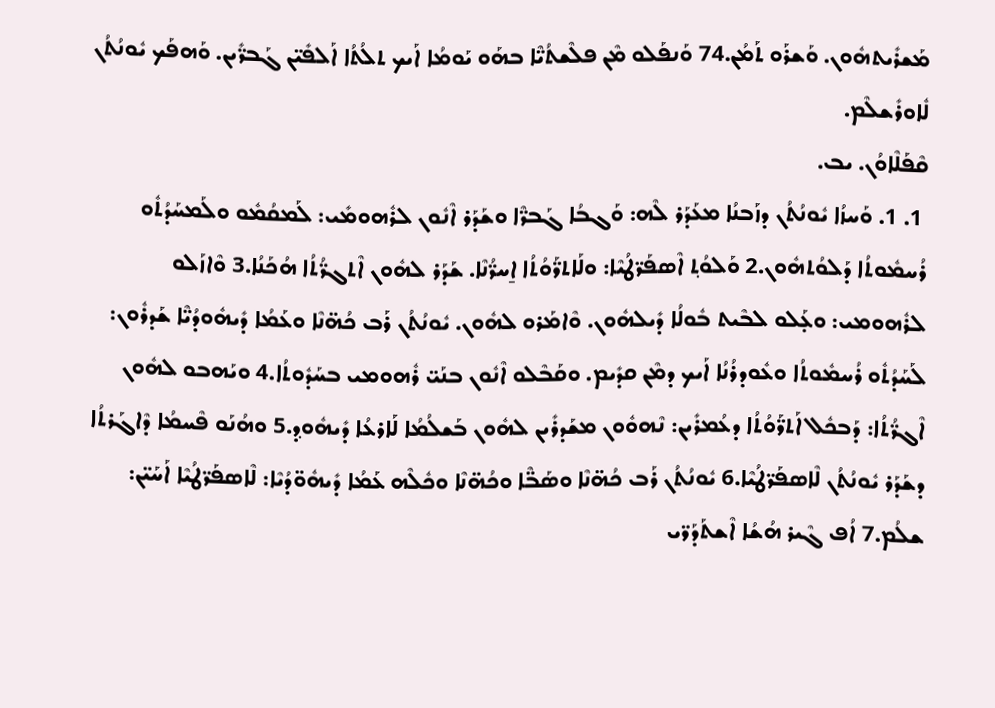ܡܰܫܪܺܝܬܗܽܘܢ. ܘܰܫܪܰܘ ܬܰܡܳܢ.74 ܘܰܢܦܰܠܘ ܡܶܢ ܦܠܶܫܬܳܝ̈ܶܐ ܒܗܰܘ ܝܰܘܡܳܐ ܐܰܝܟ ܬܠܳܬܳܐ ܐܰܠܦܺܝ̈ܢ ܓܰܒܪ̈ܺܝܢ. ܘܰܗܦܰܟ ܝܽܘܢܳܬܳܢ ܠܽܐܘܪܺܫܠܶܡ.
ܩܶܦܰܠܶܐܘܳܢ. ܝܒ.
 1. 1. ܘܰܚܙܳܐ ܝܽܘܢܳܬܳܢ ܕܙܰܒܢܳܐ ܡܥܰܕܰܪ ܠܶܗ: ܘܰܓܒܳܐ ܓܰܒܖ̈ܶܐ ܘܫܰܕܰܪ ܐܶܢܽܘܢ ܠܪܽܗܘܡܺܝ: ܠܰܡܩܳܡܽܘ ܘܠܰܡܚܰܕܳܬܽܘ ܪܳܚܡܽܘܬܳܐ ܕܰܠܘܳܬܗܽܘܢ.2 ܘܰܠܘܳܬ݂ ܐܶܣܦܰܪ̈ܛܳܝܶܐ: ܘܠܰܐܬܖ̈ܰܘܳܬܳܐ ܐ̱ܚܪ̈ܳܢܶܐ. ܫܰܕܰܪ ܠܗܽܘܢ ܐܶܬܓܪ̈ܳܬܳܐ ܗܳܟܰܢܳܐ.3 ܘܶܐܙܰܠܘ ܠܪܽܗܘܡܝ: ܘܥ̣ܰܠܘ ܠܒܶܝܬ ܒܽܘܠܳܐ ܕܺܝܠܗܽܘܢ. ܘܶܐܡܰܪܘ ܠܗܽܘܢ. ܝܽܘܢܳܬܳܢ ܪܰܒ ܟܳܗ̈ܢܶܐ ܘܥܰܡܳܐ ܕܺܝܗܽܘܕܳܝ̈ܶܐ ܫܰܕܪܽܘܢ: ܠܰܚܰܕܳܬܽܘ ܪܳܚܡܽܘܬܳܐ ܘܥܽܘܕܪܳܢܳܐ ܐܰܝܟ ܕܡܶܢ ܩܕܺܝܡ. ܘܩܰܒܶܠܘ ܐܶܢܽܘܢ ܒܢܰܝ̈ ܪܽܗܘܡܝ ܒܚܰܕܽܘܬܳܐ.4 ܘܝܰܗܒܘ ܠܗܽܘܢ ܐܶܓܪ̈ܳܬܳܐ: ܕܰܒܟܽܠ ܐܰܬܖ̈ܰܘܳܬܳܐ ܕܥܳܡܪܺܝܢ: ܢܶܗܘܽܘܢ ܡܫܰܕܪܺܝܢ ܠܗܽܘܢ ܒܰܫܠܳܡܳܐ ܠܰܐܪܥܳܐ ܕܺܝܗܽܘܕ݂.5 ܘܗܳܢܰܘ ܦܶܚܡܳܐ ܕܶܐܓܰܪܬܳܐ ܕܫܰܕܰܪ ܝܽܘܢܳܬܳܢ ܠܶܐܣܦܰܪ̈ܛܳܝܶܐ.6 ܝܽܘܢܳܬܳܢ ܪܰܒ ܟܳܗ̈ܢܶܐ ܘܣܰܒ̈ܶܐ ܘܟܳܗ̈ܢܶܐ ܘܟܽܠܶܗ ܥܰܡܳܐ ܕܺܝܗܽܘ̈ܕܳܝܶܐ: ܠܶܐܣܦܰܪ̈ܛܳܝܶܐ ܐܰܚܰܝ̈ܢ: ܫܠܳܡ.7 ܐܳܦ ܓܶܝܪ ܗܳܫܳܐ ܐܶܫܬܰܕܰܪ̈ܝ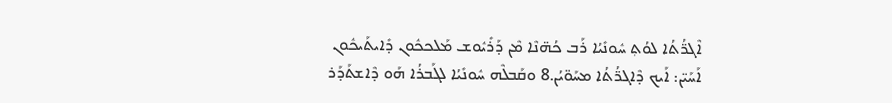ܐܶܓܪ̈ܳܬܳܐ ܠܘܳܬ݂ ܚܽܘܢܺܝܳܐ ܪܰܒ ܟܳܗ̈ܢܶܐ ܡܶܢ ܕܰܪܺܝܽܘܫ ܡܰܠܟܟܽܘܢ ܕܺܐܝܬܰܝܟܽܘܢ ܐܰܚܰܝ̈ܢ: ܐܰܝܟ ܕܶܐܓܪ̈ܳܬܳܐ ܡܚܰܘ̈ܝܳܢ.8 ܘܩܰܒܠܶܗ ܚܽܘܢܺܝܳܐ ܠܓܰܒܪܳܐ ܗܰܘ ܕܶܐܫܬܰܕܰܪ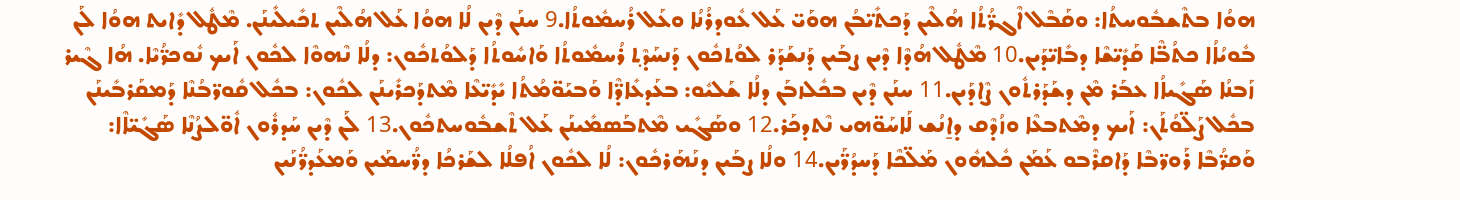ܗܘܳܐ ܒܬܶܫܒܽܘܚܬܳܐ: ܘܩܰܒܶܠ ܐܶܓܪ̈ܳܬܳܐ ܗܳܠܶܝܢ ܕܰܟܬܺܝ̈ܒܳܢ ܗܘܰܝ̈ ܥܰܠ ܥܽܘܕܪܳܢܳܐ ܘܥܰܠ ܪܳܚܡܽܘܬܳܐ.9 ܚܢܰܢ ܕܶܝܢ ܠܳܐ ܗܘܳܐ ܥܰܠ ܗܳܠܶܝܢ ܬܟܺܝܠܺܝܢܰܢ. ܡܶܛܽܠ ܕܺܐܝܬ ܗܘܳܐ ܠܰܢ ܒܽܘܝܳܐܳܐ ܟܬܳܒ̈ܶܐ ܩܰܕܺܝ̈ܫܶܐ ܕܒܺܐܝ̈ܕܰܝܢ.10 ܡܶܛܽܠ ܗܳܕܶܐ ܕܶܝܢ ܨܒܰܝܢ ܕܰܢܫܰܕܰܪ ܠܘܳܬܟܽܘܢ ܕܰܢܚܰܕܶܬ݂ ܪܳܚܡܽܘܬܳܐ ܘܰܐܚܽܘܬܳܐ ܕܰܠܘܳܬܟܽܘܢ: ܕܠܳܐ ܢܶܗܘܶܐ ܠܟܽܘܢ ܐܰܝܟ ܢܽܘܟܪ̈ܳܝܶܐ. ܗܳܐ ܓܶܝܪ ܙܰܒܢܳܐ ܣܰܓܺܝܐܳܐ ܥܒܰܪ ܡܶܢ ܕܫܰܕܰܪܬܽܘܢ ܨܶܐܕܰܝܢ.11 ܚܢܰܢ ܕܶܝܢ ܒܟܽܠܙܒܰܢ ܕܠܳܐ ܫܰܠܝܽܘ: ܒܥܰܕܥܺܐܕ̈ܶܐ ܘܰܒܝܰܘ̈ܡܳܬܳܐ ܝܺܕܺܝ̈ܥܶܐ ܡܶܬܕܰܟܪܺܝܢܰܢ ܠܟܽܘܢ: ܒܟܽܠ ܩܽܘܪ̈ܒܳܢܶܐ ܕܰܡܩܰܪܒܺܝܢܰܢ ܒܟܽܠ ܨܰܠ̈ܘܳܬܰܢ: ܐܰܝܟ ܕܡܶܬܒܥܶܐ ܘܙܳܕܶܩ ܕܐ̱ܢܳܫ ܠܰܐܚܰܘ̈ܗܝ ܢܶܬܕܟܰܪ.12 ܘܣܰܓܺܝ ܡܶܬܒܰܣܡܺܝܢܰܢ ܥܰܠ ܬܶܫܒܽܘܚܬܟܽܘܢ.13 ܠܰܢ ܕܶܝܢ ܚܰܕܪܽܘܢ ܐܽܘ̈ܠܨܳܢܶܐ ܣܰܓܺܝ̈ܐܶܐ: ܘܰܩܪ̈ܳܒܶܐ ܪܰܘܪ̈ܒܶܐ ܕܰܐܩܪܶܒܘ ܥܰܡܰܢ ܟܽܠܗܽܘܢ ܡܰܠ̈ܟܶܐ ܕܰܚܕܳܖ̈ܰܝܢ.14 ܘܠܳܐ ܨܒܰܝܢ ܕܢܰܗܰܪܟܽܘܢ: ܠܳܐ ܠܟܽܘܢ ܐܳܦܠܳܐ ܠܫܰܪܟܳܐ ܕܪ̈ܳܚܡܰܝܢ ܘܰܡܥܰܕܪ̈ܳܢܰܝܢ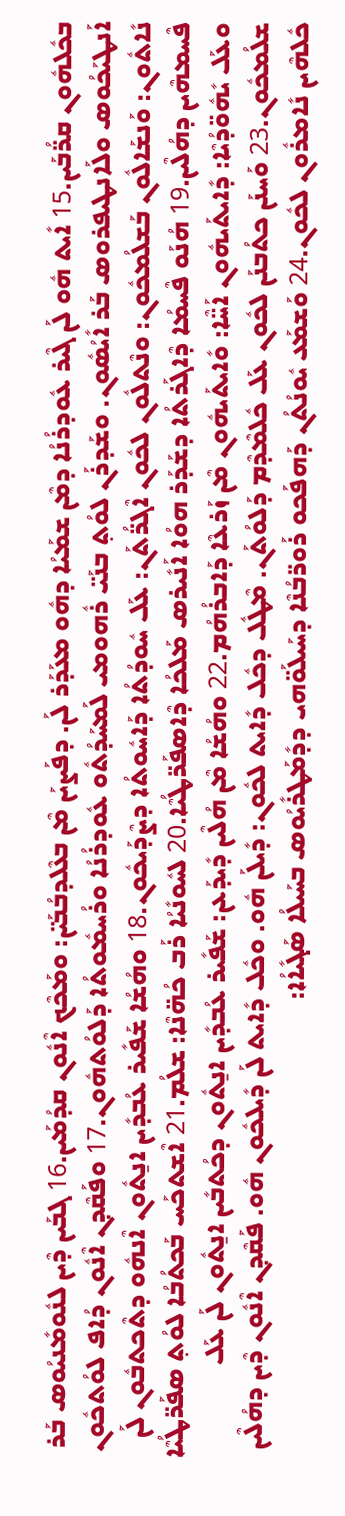ܒܟܽܠܗܽܘܢ ܩܪ̈ܳܒܰܝܢ.15 ܐܺܝܬ ܗܽܘ ܠܰܢ ܓܶܝܪ ܥܽܘܕܪܳܢܳܐ ܕܡܶܢ ܫܡܰܝܳܐ ܕܗܽܘ ܡܥܰܕܰܪ ܠܰܢ. ܕܦܰܨܝܰܢ ܡܶܢ ܒܥܶܠܕܒܳܒܰܝ̈ܢ: ܘܡܰܟܶܟ ܐܶܢܽܘܢ ܩܕܳܡܰܝܢ.16 ܓܒܰܝܢ ܕܶܝܢ ܠܢܽܘܡܺܢܝܳܘܣ ܒܰܪ ܐܰܢܛܝܰܟܳܘܣ ܘܠܰܐܢܛܝܦܪܘܣ ܒܰܪ ܐܺܝܳܣܽܘܢ. ܘܫܰܕܪܰܢ ܠܘܳܬ݂ ܒܢܰܝ̈ ܪܽܗܘܡܝ ܠܰܡܚܰܕܳܬܽܘ ܥܽܘܕܪܳܢܳܐ ܘܪܳܚܡܽܘܬܳܐ ܕܰܠܘܳܬܗܽܘܢ.17 ܘܦܰܩܶܕܢ ܐܶܢܽܘܢ ܕܳܐܦ ܠܘܳܬܟܽܘܢ ܢܺܐܬܽܘܢ: ܘܰܢܫܰܐܠܽܘܢ ܒܰܫܠܳܡܟܽܘܢ: ܘܢܶܬܠܽܘܢ ܠܟܽܘܢ ܐܶܓܪ̈ܳܬܰܢ: ܥܰܠ ܚܽܘܕܳܬܳܐ ܕܰܐܚܽܘܬܳܐ ܕܨܶܕܰܝܟܽܘܢ.18 ܘܗܳܫܳܐ ܫܰܦܺܝܪ ܥܳܒܕܺܝܢ ܐܢ̱ܬܽܘܢ ܐܶܢܗܽܘ ܕܬܶܟܬܒܽܘܢ ܠܰܢ ܦܶܚܡܗܶܝܢ ܕܗܳܠܶܝܢ.19 ܗܳܢܰܘ ܦܶܚܡܳܐ ܕܶܐܓܰܪܬܳܐ ܕܫܰܕܰܪ ܗܘܳܐ ܐܰܢܺܝܪܣ ܡܰܠܟܳܐ ܕܶܐܣܦܰܪ̈ܛܳܝܶܐ.20 ܠܚܽܘܢܺܝܳܐ ܪܰܒ ܟܳܗ̈ܢܶܐ: ܫܠܳܡ.21 ܐܶܫܬܟܰܚ ܒܰܟܬܳܒܳܐ ܠܘܳܬ݂ ܣܦܰܪ̈ܛܳܝܶܐ ܘܥܰܠ ܝܺܗܽܘ̈ܕܳܝܶܐ: ܕܺܐܝܬܰܝܗܽܘܢ ܐܰܚ̈ܶܐ: ܘܺܐܝܬܰܝܗܽܘܢ ܡܶܢ ܙܰܪܥܶܐ ܕܰܐܒܪܳܗܳܡ.22 ܘܗܳܫܳܐ ܡܶܢ ܗܳܠܶܝܢ ܕܺܝܕܰܥܢ: ܫܰܦܺܝܪ ܥܳܒܕܺܝܢ ܐܢ̱ܬܽܘܢ ܕܟܳܬܒܺܝܢ ܐܢ̱ܬܽܘܢ ܠܰܢ ܥܰܠ ܫܠܳܡܟܽܘܢ.23 ܘܰܚܢܰܢ ܟܬܳܒܢܰܢ ܠܟܽܘܢ ܥܰܠ ܟܽܠܡܶܕܶܡ ܕܰܠܘܳܬܰܢ. ܡܶܛܽܠ ܕܟܽܠ ܕܺܐܝܬ ܠܟܽܘܢ: ܕܺܝܠܰܢ ܗܽܘ. ܘܟܽܠ ܕܺܐܝܬ ܠܰܢ ܕܺܝܠܟܽܘܢ ܗܽܘ. ܦܰܩܶܕܢ ܐܶܢܽܘܢ ܕܶܝܢ ܕܗܳܠܶܝܢ ܟܽܠܗܶܝܢ ܢܺܐܡܪܽܘܢ ܠܟܽܘܢ.24 ܘܰܫܡܰܥ ܝܽܘܢܳܬܳܢ ܕܰܗܦܰܟܘ ܪܰܘܪ̈ܒܳܢܶܐ ܕܚܰܝܠܰܘ̈ܗܝ ܕܕܺܡܰܛܪܺܝܳܘܣ ܒܚܰܝܠܳܐ ܣܰܓܺܝܐܳܐ: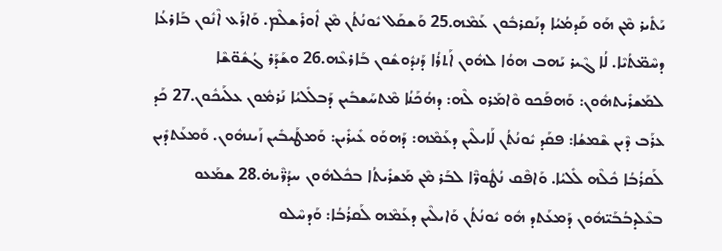ܝܰܬܺܝܪ ܡܶܢ ܗܰܘ ܩܰܕܡܳܝܳܐ ܕܢܰܩܪܒܽܘܢ ܥܰܡܶܗ.25 ܘܰܫܩܰܠ ܝܽܘܢܳܬܳܢ ܡܶܢ ܐܽܘܪܺܫܠܶܡ. ܘܰܐܪܰܥ ܐܶܢܽܘܢ ܒܰܐܪܥܳܐ ܕܚܶܡ̈ܬܳܝܶܐ. ܠܳܐ ܓܶܝܪ ܝܰܗܒ ܗܘܳܐ ܠܗܽܘܢ ܐܰܬܪܳܐ ܕܰܢܕܽܘܫܽܘܢ ܒܰܐܪܥܶܗ.26 ܘܫܰܕܰܪ ܓܳܫܽܘ̈ܫܶܐ ܠܡܰܫܪܺܝܬܗܽܘܢ: ܘܰܗܦܰܟܘ ܘܶܐܡܰܪܘ ܠܶܗ: ܕܗܳܟܰܢܳܐ ܡܶܬܚܰܫܒܺܝܢ ܕܰܒܠܺܠܝܳܐ ܢܰܪܡܽܘܢ ܥܠܰܝܟܽܘܢ.27 ܟܰܕ ܥܪܰܒ ܕܶܝܢ ܫܶܡܫܳܐ: ܦܩܰܕ ܝܽܘܢܳܬܳܢ ܠܰܐܝܠܶܝܢ ܕܥܰܡܶܗ: ܕܰܗܘܰܘ ܥܺܝܪܺܝܢ: ܘܰܡܛܰܝܒܺܝܢ ܙܰܝܢܗܽܘܢ. ܘܰܡܥܰܬܕܺܝܢ ܠܰܩܪܳܒܳܐ ܟܽܠܶܗ ܠܺܠܝܳܐ. ܘܰܐܦܶܩ ܢܳܛܽܘܖ̈ܶܐ ܠܒܰܪ ܡܶܢ ܡܰܫܪܺܝܬܳܐ ܒܟܽܠܗܽܘܢ ܚܕܳܪ̈ܶܝܗ̇.28 ܫܡܰܥܘ ܒܥܶܠܕܒܳܒܰܝ̈ܗܽܘܢ ܕܰܡܥܰܬܕ ܗܽܘ ܝܽܘܢܳܬܳܢ ܘܰܐܝܠܶܝܢ ܕܥܰܡܶܗ ܠܰܩܪܳܒܳܐ: ܘܰܕܚܶܠܘ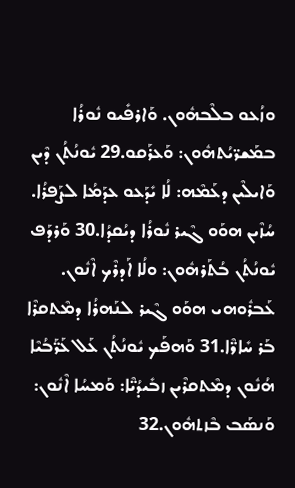ܘܙܳܥܘ ܒܠܶܒܗܽܘܢ. ܘܰܐܪܦܺܝܘ ܢܽܘܪܳܐ ܒܡܰܫܪ̈ܝܳܬܗܽܘܢ: ܘܰܥܪܰܩܘ.29 ܝܽܘܢܳܬܳܢ ܕܶܝܢ ܘܰܐܝܠܶܝܢ ܕܥܰܡܶܗ: ܠܳܐ ܝܺܕܰܥܘ ܥܕܰܡܳܐ ܠܨܰܦܪܳܐ. ܚܳܙܶܝܢ ܗܘܰܘ ܓܶܝܪ ܢܽܘܪܳܐ ܕܝܳܩܕܳܐ.30 ܘܰܪܕܰܦ ܝܽܘܢܳܬܳܢ ܒܳܬܰܪܗܽܘܢ: ܘܠܳܐ ܐܰܕܪܶܟ ܐܶܢܽܘܢ. ܥܰܒܪܽܘܗܝ ܗܘܰܘ ܓܶܝܪ ܠܢܰܗܪܳܐ ܕܡܶܬܩܪܶܐ ܒܰܪ ܚܺܐܖ̈ܶܐ.31 ܘܰܗܦܰܟ ܝܽܘܢܳܬܳܢ ܥܰܠ ܥܰܖ̈ܰܒܳܝܶܐ ܗܳܢܽܘܢ ܕܡܶܬܩܪܶܝܢ ܙܒܺܝܕܳܝ̈ܶܐ: ܘܰܡܚܳܐ ܐܶܢܽܘܢ: ܘܰܢܣܰܒ ܒܶܙܬܗܽܘܢ.32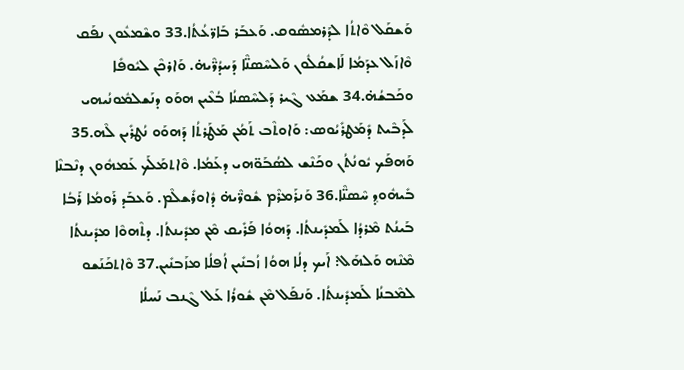ܘܰܫܩܰܠ ܘܶܐܬܳܐ ܠܕܰܪܡܣܽܘܩ. ܘܰܥܒܰܪ ܒܰܐܪ̈ܥܳܬܳܐ.33 ܘܫܶܡܥܽܘܢ ܢܦܰܩ ܘܶܐܙܰܠ ܥܕܰܡܳܐ ܠܰܐܫܩܳܠܽܘܢ ܘܰܠܚܶܣܢ̈ܶܐ ܕܰܚܕܳܪ̈ܶܝܗ̇. ܘܰܐܪܟܶܢ ܠܝܽܘܦܺܐ ܘܟܰܒܫܳܗ̇.34 ܫܡܰܥ ܓܶܝܪ ܕܰܠܚܶܣܢܳܐ ܒܳܥܶܝܢ ܗܘܰܘ ܕܢܰܫܠܡܽܘܢܳܝܗܝ ܠܰܕܒܶܝܬ ܕܺܡܰܛܪܺܝܳܘܣ: ܘܰܐܘܬܶܒ ܬܰܡܳܢ ܡܰܛܰܪܬܳܐ ܕܰܗܘܰܘ ܢܳܛܪܺܝܢ ܠܶܗ.35 ܘܰܗܦܰܟ ܝܽܘܢܳܬܳܢ ܘܟܰܢܶܫ ܠܣܳܒܰܘ̈ܗܝ ܕܥܰܡܳܐ. ܘܶܐܬܡܰܠܰܟ ܥܰܡܗܽܘܢ ܕܢܶܒܢܶܐ ܒܺܝܗܽܘܕ݂ ܚܶܣܢ̈ܶܐ.36 ܘܰܢܪܰܡܪܶܡ ܫܽܘܪ̈ܶܝܗ̇ ܕܽܐܘܪܺܫܠܶܡ. ܘܰܥܒܰܕ ܪܰܘܡܳܐ ܪܰܒܳܐ ܒܰܝܢܳܬ ܡܶܪܕܳܐ ܠܰܡܕܺܝܢܬܳܐ. ܕܰܗܘܳܐ ܦܰܪܺܝܩ ܡܶܢ ܡܕܺܝܢܬܳܐ. ܕܬܶܗܘܶܐ ܡܕܺܝܢܬܳܐ ܡܶܢܶܗ ܘܰܠܗܰܠ: ܐܰܝܟ ܕܠܳܐ ܗܘܳܐ ܙܳܒܢܺܝܢ ܐܳܦܠܳܐ ܡܙܰܒܢܺܝܢ.37 ܘܶܐܬܟܰܢܰܫܘ ܠܡܶܒܢܳܐ ܠܰܡܕܺܝܢܬܳܐ. ܘܰܢܦܰܠ ܡܶܢ ܫܽܘܪܳܐ ܥܰܠ ܓܶܢܒ ܢܰܚܠܳܐ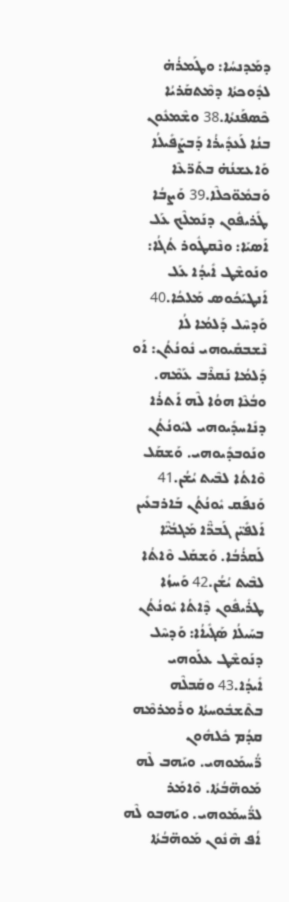ܕܡܰܕܢܚܳܐ: ܘܛܰܡܪܳܗ̇ ܠܕܽܘܟܬܳܐ ܕܡܶܬܩܰܪܝܳܐ ܟܶܣܦܰܢܬܳܐ.38 ܘܫܶܡܥܽܘܢ ܒܢܳܐ ܠܰܥܕܺܝܪܳܐ ܕܰܒܨܰܦܺܝܠܳܐ ܘܰܐܥܫܢܳܗ̇ ܒܬܰܪ̈ܥܶܐ ܘܰܒܡܽܘ̈ܟܠܶܐ.39 ܘܰܨܒܳܐ ܛܺܪܝܦܽܘܢ ܕܢܰܡܠܶܟ ܥܰܠ ܐܰܣܝܰܐ: ܘܢܶܩܛܽܘܪ ܬܳܓܳܐ: ܘܢܰܘܫܶܛ ܐܺܝܕܳܐ ܥܰܠ ܐܰܢܛܝܰܟܳܘܣ ܡܰܠܟܳܐ.40 ܘܰܕܚܶܠ ܕܰܠܡܳܐ ܠܳܐ ܢܶܫܒܩܺܝܘܗܝ ܢܽܘܢܳܬܳܢ: ܐܰܘ ܕܰܠܡܳܐ ܢܰܩܪܶܒ ܥܰܡܶܗ. ܘܒܳܥܶܐ ܗܘܳܐ ܠܶܗ ܐܰܬܪܳܐ ܕܢܺܐܚܕܺܝܘܗܝ ܠܝܽܘܢܳܬܳܢ ܘܢܰܘܒܕܺܝܘܗܝ. ܘܰܫܩܰܠ ܘܶܐܬܳܐ ܠܒܶܝܬ ܝܳܫܳܢ.41 ܘܰܢܦܰܩ ܝܽܘܢܳܬܳܢ ܒܰܐܪܒܥܺܝܢ ܐܰܠܦܺܝ̈ܢ ܓܰܒܖ̈ܶܐ ܡܰܓܒܳܝ̈ܶܐ ܠܰܩܪܳܒܳܐ. ܘܰܫܩܰܠ ܘܶܐܬܳܐ ܠܒܶܝܬ ܝܳܫܳܢ.42 ܘܰܚܙܳܐ ܛܪܺܝܦܽܘܢ ܕܶܐܬܳܐ ܝܽܘܢܳܬܳܢ ܒܚܰܝܠܳܐ ܣܰܓܺܝܐܳܐ: ܘܰܕܚܶܠ ܕܢܰܘܫܶܛ ܥܠܰܘܗܝ ܐܺܝܕܳܐ.43 ܘܩܰܒܠܶܗ ܒܬܶܫܒܽܘܚܬܳܐ ܘܪܰܡܪܡܶܗ ܩܕܳܡ ܟܽܠܗܽܘܢ ܪ̈ܳܚܡܰܘܗܝ. ܘܝܰܗܒ ܠܶܗ ܡܰܘܗ̈ܒܳܬܳܐ. ܘܶܐܡܰܪ ܠܪ̈ܳܚܡܰܘܗܝ. ܘܝܰܗܒܘ ܠܶܗ ܐܳܦ ܗܶܢܽܘܢ ܡܰܘܗ̈ܒܳܬܳܐ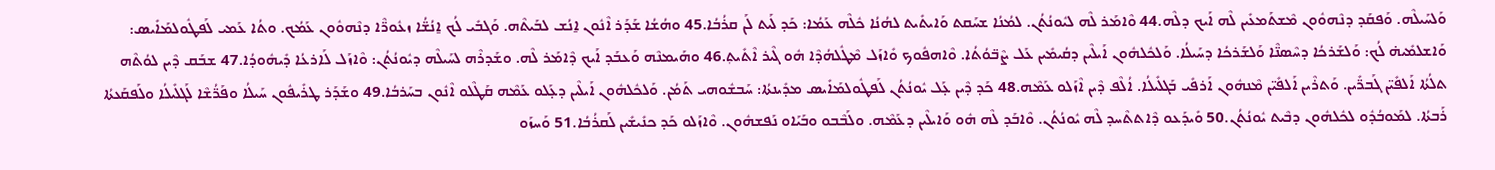ܘܰܠܚܰܝܠܶܗ. ܘܰܦܩܰܕ ܕܢܶܗܘܽܘܢ ܡܶܫܬܰܡܥܺܝܢ ܠܶܗ ܐܰܝܟ ܕܠܶܗ.44 ܘܶܐܡܰܪ ܠܶܗ ܠܝܽܘܢܳܬܳܢ. ܠܡܳܢܳܐ ܫܚܰܩܬ ܘܰܐܝܬܺܝܬ ܠܗܳܢܳܐ ܟܽܠܶܗ ܥܰܡܳܐ: ܟܰܕ ܠܰܝܬ ܠܰܢ ܩܪܳܒܳܐ.45 ܘܗܳܫܳܐ ܫܰܕܰܪ ܐܶܢܽܘܢ ܐ̱ܢܳܫ ܠܒܰܝܬܶܗ. ܘܰܓܒܺܝ ܠܳܟ ܐ̱ܢܳܫ̈ܳܐ ܙܥܽܘܖ̈ܶܐ ܕܢܶܗܘܽܘܢ ܥܰܡܳܟ. ܘܬܳܐ ܥܰܡܝ ܠܰܦܛܽܘܠܡܰܐܺܝܣ: ܘܰܐܫܠܡܺܝܗ̇ ܠܳܟ: ܘܰܠܫܰܪܟܳܐ ܕܚܶܣܢ̈ܶܐ ܘܰܠܫܰܪܟܳܐ ܕܚܰܝܠܳܐ. ܘܰܠܟܽܠܗܽܘܢ ܐܰܝܠܶܝܢ ܕܩܳܝܡܺܝܢ ܥܰܠ ܨܶܒ̈ܘܳܬܳܐ. ܘܶܐܗܦܽܘܟ ܘܺܐܙܰܠ ܡܶܛܽܠܗܳܕܶܐ ܗܽܘ ܓܶܝܪ ܐܶܬܺܝܬ݂.46 ܘܗܰܝܡܢܶܗ ܘܰܥܒܰܕ ܐܰܝܟ ܕܶܐܡܰܪ ܠܶܗ. ܘܫܰܕܪܶܗ ܠܚܰܝܠܶܗ ܕܝܽܘܢܳܬܳܢ: ܘܶܐܙܰܠ ܠܰܐܪܥܳܐ ܕܺܝܗܽܘܕܳܐ.47 ܫܒܰܩ ܕܶܝܢ ܠܘܳܬܶܗ ܬܠܳܬܳܐ ܐܰܠܦܺܝ̈ܢ ܓܰܒܪ̈ܺܝܢ. ܘܰܬܪܶܝܢ ܐܰܠܦܺܝ̈ܢ ܡܶܢܗܽܘܢ ܐܰܪܦܺܝ ܒܰܓܠܺܝܠܳܐ. ܐܳܠܶܦ ܕܶܝܢ ܐܶܙܰܠܘ ܥܰܡܶܗ.48 ܟܰܕ ܕܶܝܢ ܥ̣ܰܠ ܝܽܘܢܳܬܳܢ ܠܰܦܛܽܘܠܡܰܐܺܝܣ ܡܕܺܝܢܬܳܐ: ܚܰܒܫܽܘܗܝ ܬܰܡܳܢ. ܘܰܠܟܽܠܗܽܘܢ ܐܰܝܠܶܝܢ ܕܥ̣ܰܠܘ ܥܰܡܶܗ ܩܰܛܶܠܘ ܐܶܢܽܘܢ ܒܚܰܪܒܳܐ.49 ܘܫܰܕܰܪ ܛܪܺܝܦܽܘܢ ܚܰܝܠܳܐ ܘܦܰܪ̈ܳܫܶܐ ܠܰܓܠܺܝܠܳܐ ܘܠܰܦܩܰܥܬܳܐ ܪܰܒܬܳܐ. ܠܡܰܘܒܳܕܽܘ ܠܟܽܠܗܽܘܢ ܕܒܶܝܬ ܝܽܘܢܳܬܳܢ.50 ܘܺܝܕܰܥܘ ܕܶܐܬܬܶܚܕ ܠܶܗ ܝܽܘܢܳܬܳܢ. ܘܶܐܒܰܕ ܠܶܗ ܗܽܘ ܘܰܐܝܠܶܝܢ ܕܥܰܡܶܗ. ܘܠܰܒܶܒܘ ܘܒܰܝܰܐܘ ܢܰܦܫܗܽܘܢ. ܘܶܐܙܰܠܘ ܟܰܕ ܟܢܺܝܫܺܝܢ ܠܰܩܪܳܒܳܐ.51 ܘܰܚܙܰܘ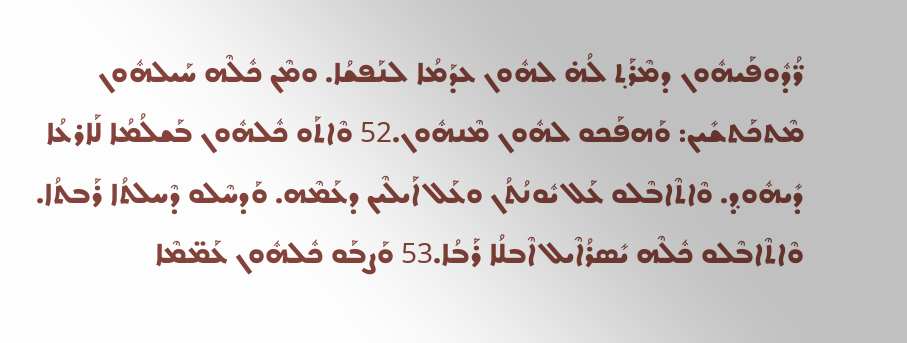ܪ̈ܳܕܽܘܦܰܝܗܽܘܢ ܕܡܶܪܰܬ݂ ܠܳܗ̇ ܠܗܽܘܢ ܥܕܰܡܳܐ ܠܢܰܦܫܳܐ. ܘܡܶܢ ܟܽܠܶܗ ܚܰܝܠܗܽܘܢ ܡܶܬܟܰܬܫܺܝܢ: ܘܰܗܦܰܟܘ ܠܗܽܘܢ ܡܶܢܗܽܘܢ.52 ܘܶܐܬܰܘ ܟܽܠܗܽܘܢ ܒܰܫܠܳܡܳܐ ܠܰܐܪܥܳܐ ܕܺܝܗܽܘܕ݂. ܘܶܐܬܶܐܒܶܠܘ ܥܰܠ ܝܽܘܢܳܬܳܢ ܘܥܰܠ ܐܰܝܠܶܝܢ ܕܥܰܡܶܗ. ܘܰܕܚܶܠܘ ܕܶܚܠܬܳܐ ܪܰܒܬܳܐ. ܘܶܐܬܶܐܒܶܠܘ ܟܽܠܶܗ ܝܺܣܪܳܐܶܝܠ ܐܶܒܠܳܐ ܪܰܒܳܐ.53 ܘܰܨܒܰܘ ܟܽܠܗܽܘܢ ܥܰܡ̈ܡܶܐ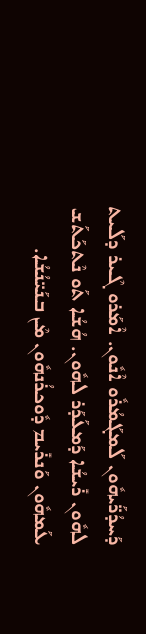ܕܰܚܕܳܖ̈ܰܝܗܽܘܢ ܠܰܡܓܰܡܳܪܽܘ ܐܶܢܽܘܢ. ܐܶܡܰܪܘ ܓܶܝܪ ܕܠܰܝܬ ܠܗܽܘܢ ܪܺܝܫܳܐ ܕܰܡܥܰܕܰܪ ܠܗܽܘܢ. ܗܳܫܳܐ ܬܰܘ ܢܶܬܟܰܬܰܫ ܥܰܡܗܽܘܢ ܘܰܢܪܺܝܡ ܕܽܘܟܪܳܢܗܽܘܢ ܡܶܢ ܒܢܰܝ̈ܢܳܫܳܐ.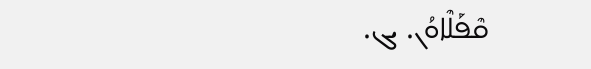ܩܶܦܰܠܶܐܘܳܢ. ܝܓ.